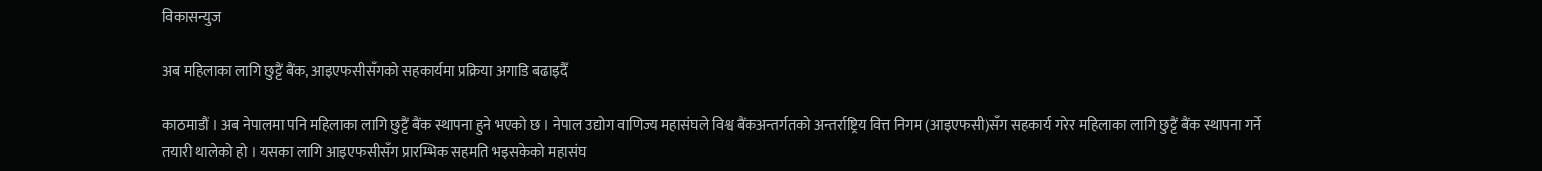विकासन्युज

अब महिलाका लागि छुट्टैं बैंक, आइएफसीसँगको सहकार्यमा प्रक्रिया अगाडि बढाइदैँ

काठमाडौं । अब नेपालमा पनि महिलाका लागि छुट्टैं बैंक स्थापना हुने भएको छ । नेपाल उद्योग वाणिज्य महासंघले विश्व बैंकअन्तर्गतको अन्तर्राष्ट्रिय वित्त निगम (आइएफसी)सँग सहकार्य गरेर महिलाका लागि छुट्टैं बैंक स्थापना गर्ने तयारी थालेको हो । यसका लागि आइएफसीसँग प्रारम्भिक सहमति भइसकेको महासंघ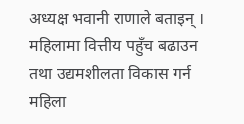अध्यक्ष भवानी राणाले बताइन् । महिलामा वित्तीय पहुँच बढाउन तथा उद्यमशीलता विकास गर्न महिला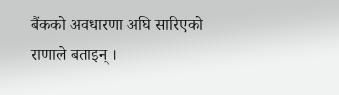बैंकको अवधारणा अघि सारिएको राणाले बताइन् ।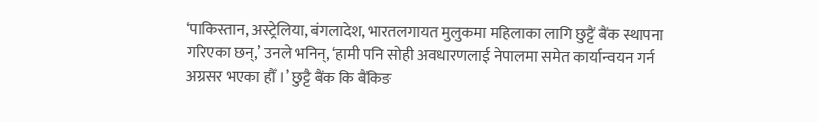‘पाकिस्तान, अस्ट्रेलिया, बंगलादेश, भारतलगायत मुलुकमा महिलाका लागि छुट्टैं बैंक स्थापना गरिएका छन्,’ उनले भनिन्, ‘हामी पनि सोही अवधारणलाई नेपालमा समेत कार्यान्वयन गर्न अग्रसर भएका हौँ ।’ छुट्टै बैंक कि बैंकिङ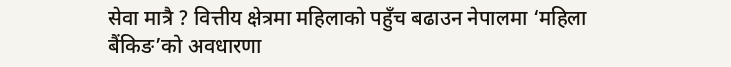सेवा मात्रै ? वित्तीय क्षेत्रमा महिलाको पहुँच बढाउन नेपालमा ‘महिला बैंकिङ’को अवधारणा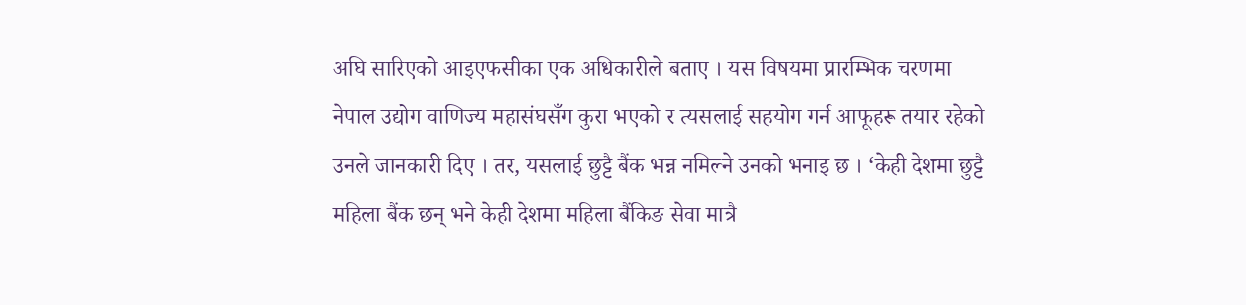अघि सारिएको आइएफसीका एक अधिकारीले बताए । यस विषयमा प्रारम्भिक चरणमा नेपाल उद्योग वाणिज्य महासंघसँग कुरा भएको र त्यसलाई सहयोग गर्न आफूहरू तयार रहेको उनले जानकारी दिए । तर, यसलाई छुट्टै बैंक भन्न नमिल्ने उनको भनाइ छ । ‘केही देशमा छुट्टै महिला बैंक छन् भने केही देशमा महिला बैंकिङ सेवा मात्रै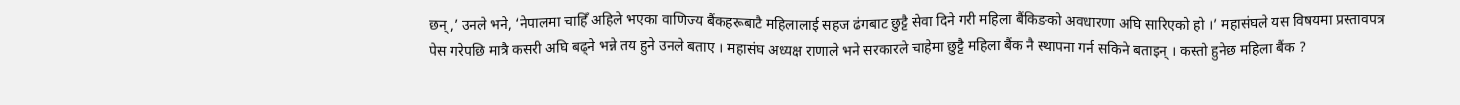छन्,’ उनले भने, ‘नेपालमा चाहिँ अहिले भएका वाणिज्य बैंकहरूबाटै महिलालाई सहज ढंगबाट छुट्टै सेवा दिने गरी महिला बैंकिङको अवधारणा अघि सारिएको हो ।’ महासंघले यस विषयमा प्रस्तावपत्र पेस गरेपछि मात्रै कसरी अघि बढ्ने भन्ने तय हुने उनले बताए । महासंघ अध्यक्ष राणाले भने सरकारले चाहेमा छुट्टै महिला बैंक नै स्थापना गर्न सकिने बताइन् । कस्तो हुनेछ महिला बैंक ?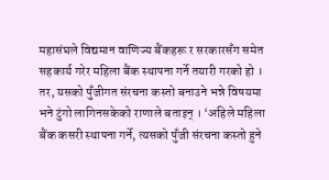महासंघले विद्यमान वाणिज्य बैंकहरू र सरकारसँग समेत सहकार्य गरेर महिला बैंक स्थापना गर्ने तयारी गरको हो । तर, यसको पुँजीगत संरचना कस्तो बनाउने भन्ने विषयमा भने टुंगो लागिनसकेको राणाले बताइन् । ‘अहिले महिला बैंक कसरी स्थापना गर्ने, त्यसको पुँजी संरचना कस्तो हुने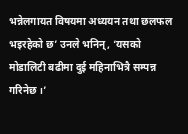भन्नेलगायत विषयमा अध्ययन तथा छलफल भइरहेको छ’ उनले भनिन्, ‘यसको मोडालिटी बढीमा दुई महिनाभित्रै सम्पन्न गरिनेछ ।’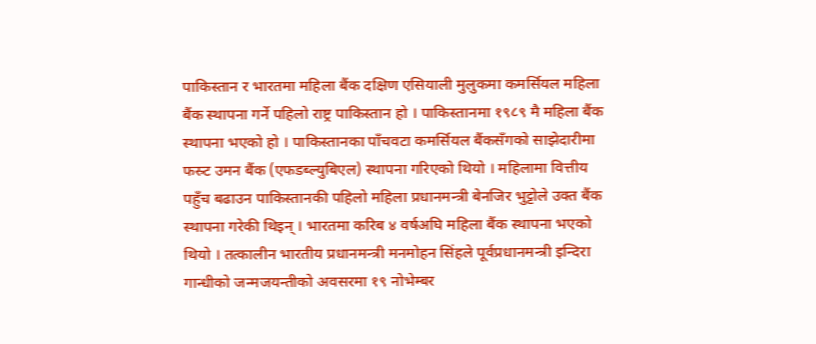पाकिस्तान र भारतमा महिला बैंक दक्षिण एसियाली मुलुकमा कमर्सियल महिला बैंक स्थापना गर्ने पहिलो राष्ट्र पाकिस्तान हो । पाकिस्तानमा १९८९ मै महिला बैंक स्थापना भएको हो । पाकिस्तानका पाँचवटा कमर्सियल बैंकसँगको साझेदारीमा फस्र्ट उमन बैंक (एफडब्ल्युबिएल) स्थापना गरिएको थियो । महिलामा वित्तीय पहुँच बढाउन पाकिस्तानकी पहिलो महिला प्रधानमन्त्री बेनजिर भुट्टोले उक्त बैंक स्थापना गरेकी थिइन् । भारतमा करिब ४ वर्षअघि महिला बैंक स्थापना भएको थियो । तत्कालीन भारतीय प्रधानमन्त्री मनमोहन सिंहले पूर्वप्रधानमन्त्री इन्दिरा गान्धीको जन्मजयन्तीको अवसरमा १९ नोभेम्बर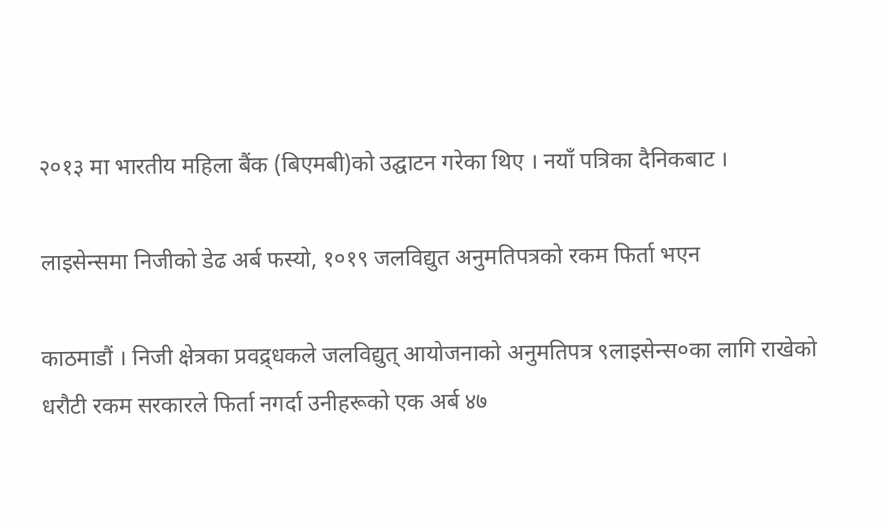२०१३ मा भारतीय महिला बैंक (बिएमबी)को उद्घाटन गरेका थिए । नयाँ पत्रिका दैनिकबाट ।

लाइसेन्समा निजीको डेढ अर्ब फस्यो, १०१९ जलविद्युत अनुमतिपत्रको रकम फिर्ता भएन

काठमाडौं । निजी क्षेत्रका प्रवद्र्धकले जलविद्युत् आयोजनाको अनुमतिपत्र ९लाइसेन्स०का लागि राखेको धरौटी रकम सरकारले फिर्ता नगर्दा उनीहरूको एक अर्ब ४७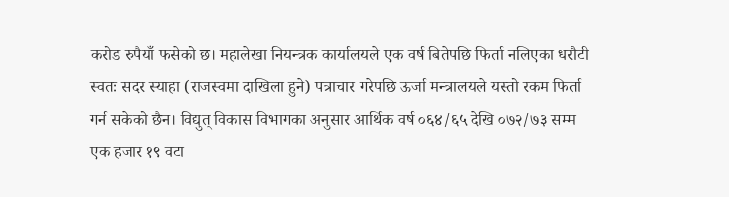करोड रुपैयाँ फसेको छ। महालेखा नियन्त्रक कार्यालयले एक वर्ष बितेपछि फिर्ता नलिएका धरौटी स्वतः सदर स्याहा (राजस्वमा दाखिला हुने) पत्राचार गरेपछि ऊर्जा मन्त्रालयले यस्तो रकम फिर्ता गर्न सकेको छैन। विद्युत् विकास विभागका अनुसार आर्थिक वर्ष ०६४/६५ देखि ०७२/७३ सम्म एक हजार १९ वटा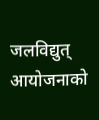जलविद्युत् आयोजनाको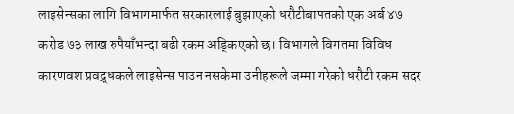लाइसेन्सका लागि विभागमार्फत सरकारलाई बुझाएको धरौटीबापतको एक अर्ब ४७ करोड ७३ लाख रुपैयाँभन्दा बढी रकम अड्किएको छ। विभागले विगतमा विविध कारणवश प्रवद्र्धकले लाइसेन्स पाउन नसकेमा उनीहरूले जम्मा गरेको धरौटी रकम सदर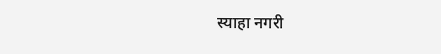स्याहा नगरी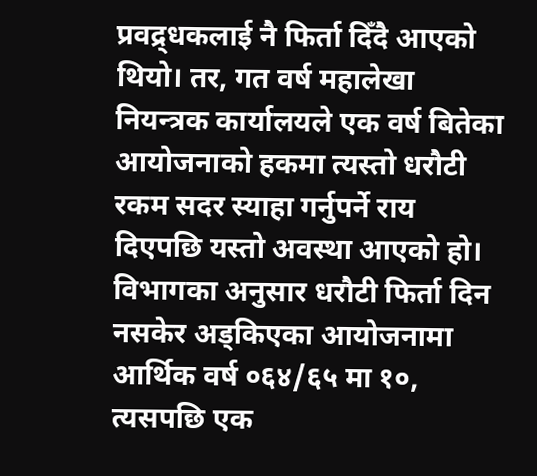प्रवद्र्धकलाई नै फिर्ता दिँदै आएको थियो। तर, गत वर्ष महालेखा नियन्त्रक कार्यालयले एक वर्ष बितेका आयोजनाको हकमा त्यस्तो धरौटी रकम सदर स्याहा गर्नुपर्ने राय दिएपछि यस्तो अवस्था आएको हो। विभागका अनुसार धरौटी फिर्ता दिन नसकेर अड्किएका आयोजनामा आर्थिक वर्ष ०६४/६५ मा १०, त्यसपछि एक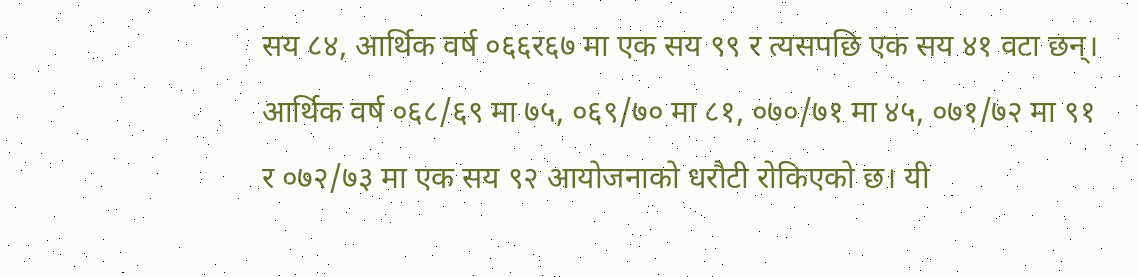सय ८४, आर्थिक वर्ष ०६६र६७ मा एक सय ९९ र त्यसपछि एक सय ४१ वटा छन्। आर्थिक वर्ष ०६८/६९ मा ७५, ०६९/७० मा ८१, ०७०/७१ मा ४५, ०७१/७२ मा ९१ र ०७२/७३ मा एक सय ९२ आयोजनाको धरौटी रोकिएको छ। यी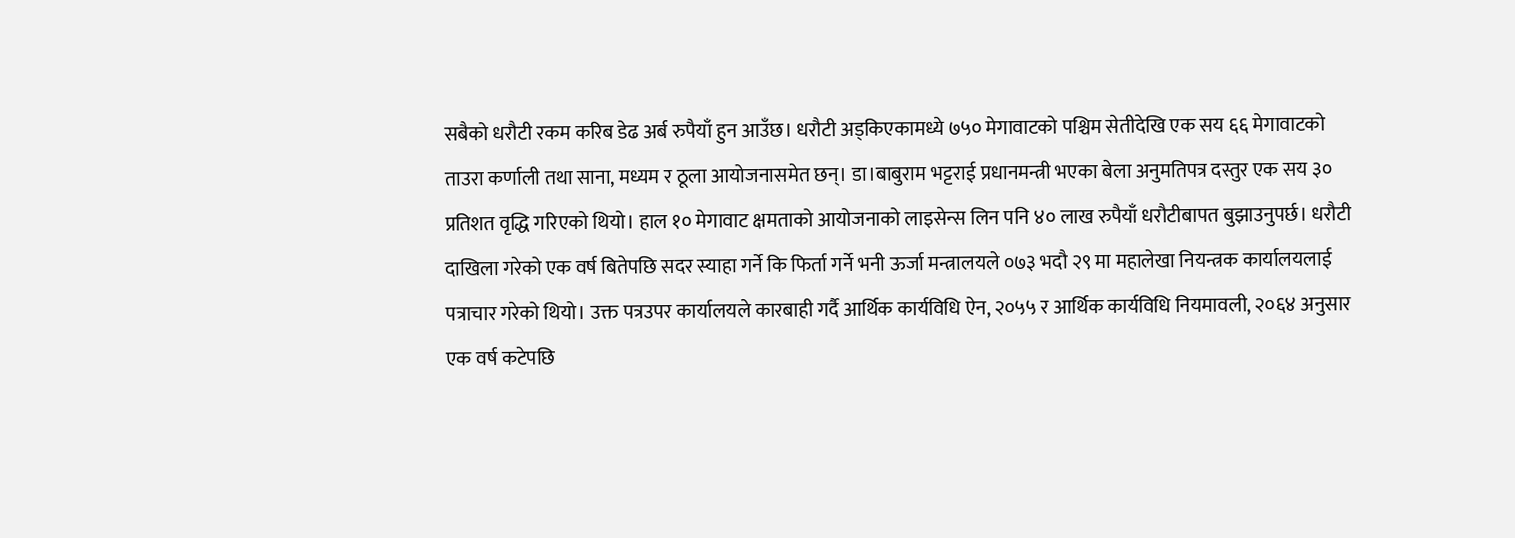सबैको धरौटी रकम करिब डेढ अर्ब रुपैयाँ हुन आउँछ। धरौटी अड्किएकामध्ये ७५० मेगावाटको पश्चिम सेतीदेखि एक सय ६६ मेगावाटको ताउरा कर्णाली तथा साना, मध्यम र ठूला आयोजनासमेत छन्। डा।बाबुराम भट्टराई प्रधानमन्त्री भएका बेला अनुमतिपत्र दस्तुर एक सय ३० प्रतिशत वृद्धि गरिएको थियो। हाल १० मेगावाट क्षमताको आयोजनाको लाइसेन्स लिन पनि ४० लाख रुपैयाँ धरौटीबापत बुझाउनुपर्छ। धरौटी दाखिला गरेको एक वर्ष बितेपछि सदर स्याहा गर्ने कि फिर्ता गर्ने भनी ऊर्जा मन्त्रालयले ०७३ भदौ २९ मा महालेखा नियन्त्रक कार्यालयलाई पत्राचार गरेको थियो। उक्त पत्रउपर कार्यालयले कारबाही गर्दै आर्थिक कार्यविधि ऐन, २०५५ र आर्थिक कार्यविधि नियमावली, २०६४ अनुसार एक वर्ष कटेपछि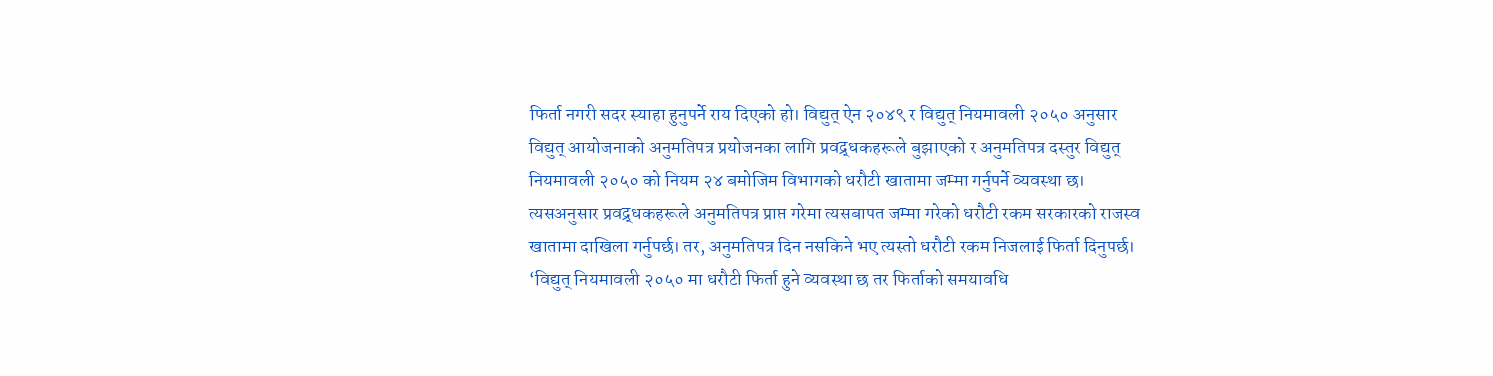फिर्ता नगरी सदर स्याहा हुनुपर्ने राय दिएको हो। विद्युत् ऐन २०४९ र विद्युत् नियमावली २०५० अनुसार विद्युत् आयोजनाको अनुमतिपत्र प्रयोजनका लागि प्रवद्र्धकहरूले बुझाएको र अनुमतिपत्र दस्तुर विद्युत् नियमावली २०५० को नियम २४ बमोजिम विभागको धरौटी खातामा जम्मा गर्नुपर्ने व्यवस्था छ। त्यसअनुसार प्रवद्र्धकहरूले अनुमतिपत्र प्राप्त गरेमा त्यसबापत जम्मा गरेको धरौटी रकम सरकारको राजस्व खातामा दाखिला गर्नुपर्छ। तर, अनुमतिपत्र दिन नसकिने भए त्यस्तो धरौटी रकम निजलाई फिर्ता दिनुपर्छ। ‘विद्युत् नियमावली २०५० मा धरौटी फिर्ता हुने व्यवस्था छ तर फिर्ताको समयावधि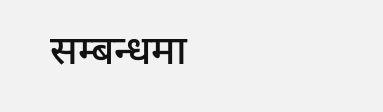सम्बन्धमा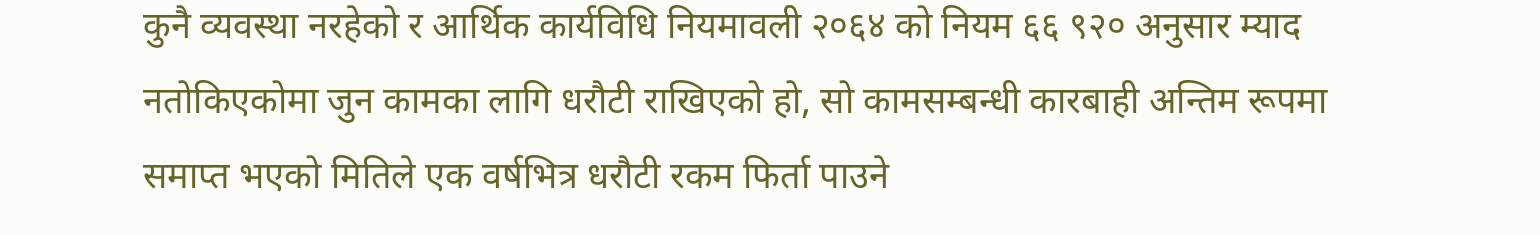कुनै व्यवस्था नरहेको र आर्थिक कार्यविधि नियमावली २०६४ को नियम ६६ ९२० अनुसार म्याद नतोकिएकोमा जुन कामका लागि धरौटी राखिएको हो, सो कामसम्बन्धी कारबाही अन्तिम रूपमा समाप्त भएको मितिले एक वर्षभित्र धरौटी रकम फिर्ता पाउने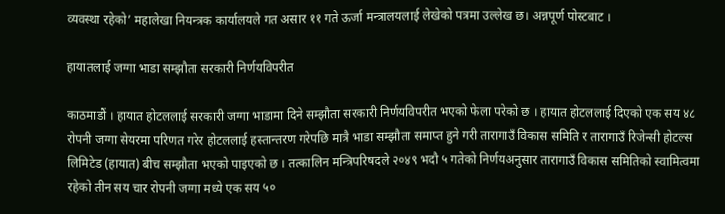व्यवस्था रहेको’ महालेखा नियन्त्रक कार्यालयले गत असार ११ गते ऊर्जा मन्त्रालयलाई लेखेको पत्रमा उल्लेख छ। अन्नपूर्ण पोस्टबाट ।

हायातलाई जग्गा भाडा सम्झौता सरकारी निर्णयविपरीत

काठमाडौं । हायात होटललाई सरकारी जग्गा भाडामा दिने सम्झौता सरकारी निर्णयविपरीत भएको फेला परेको छ । हायात होटललाई दिएको एक सय ४८ रोपनी जग्गा सेयरमा परिणत गरेर होटललाई हस्तान्तरण गरेपछि मात्रै भाडा सम्झौता समाप्त हुने गरी तारागाउँ विकास समिति र तारागाउँ रिजेन्सी होटल्स लिमिटेड (हायात) बीच सम्झौता भएको पाइएको छ । तत्कालिन मन्त्रिपरिषदले २०४९ भदौ ५ गतेको निर्णयअनुसार तारागाउँ विकास समितिको स्वामित्वमा रहेको तीन सय चार रोपनी जग्गा मध्ये एक सय ५०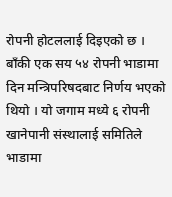रोपनी होटललाई दिइएको छ । बाँकी एक सय ५४ रोपनी भाडामा दिन मन्त्रिपरिषदबाट निर्णय भएको थियो । यो जगाम मध्ये ६ रोपनी खानेपानी संस्थालाई समितिले भाडामा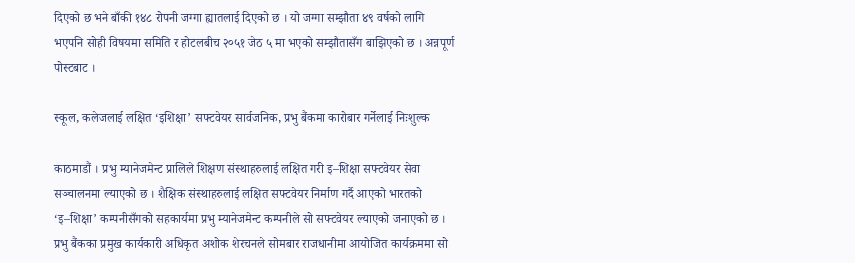दिएको छ भने बाँकी १४८ रोपनी जग्गा ह्यातलाई दिएको छ । यो जग्गा सम्झौता ४९ वर्षको लागि भएपनि सोही विषयमा समिति र होटलबीच २०५१ जेठ ५ मा भएको सम्झौतासँग बाझिएको छ । अन्नपूर्ण पोस्टबाट ।

स्कूल, कलेजलाई लक्षित ‘इशिक्षा’ सफ्टवेयर सार्वजनिक, प्रभु बैंकमा कारोबार गर्नेलाई निःशुल्क

काठमाडौं । प्रभु म्यानेजमेन्ट प्रालिले शिक्षण संस्थाहरुलाई लक्षित गरी इ–शिक्षा सफ्टवेयर सेवा सञ्चालनमा ल्याएको छ । शैक्षिक संस्थाहरुलाई लक्षित सफ्टवेयर निर्माण गर्दै आएको भारतको ‘इ–शिक्षा’ कम्पनीसँगको सहकार्यमा प्रभु म्यानेजमेन्ट कम्पनीले सो सफ्टवेयर ल्याएको जनाएको छ । प्रभु बैंकका प्रमुख कार्यकारी अधिकृत अशोक शेरचनले सोमबार राजधानीमा आयोजित कार्यक्रममा सो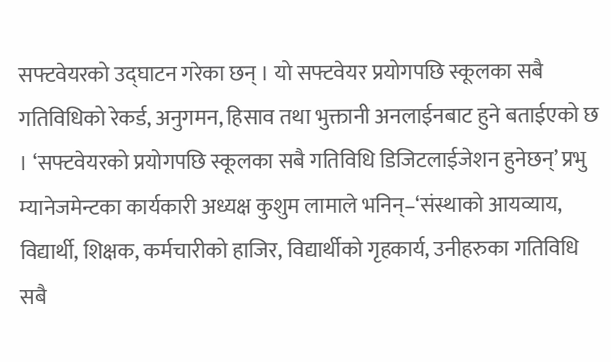सफ्टवेयरको उद्घाटन गरेका छन् । यो सफ्टवेयर प्रयोगपछि स्कूलका सबै गतिविधिको रेकर्ड, अनुगमन, हिसाव तथा भुक्तानी अनलाईनबाट हुने बताईएको छ । ‘सफ्टवेयरको प्रयोगपछि स्कूलका सबै गतिविधि डिजिटलाईजेशन हुनेछन्’ प्रभु म्यानेजमेन्टका कार्यकारी अध्यक्ष कुशुम लामाले भनिन्–‘संस्थाको आयव्याय, विद्यार्थी, शिक्षक, कर्मचारीको हाजिर, विद्यार्थीको गृहकार्य, उनीहरुका गतिविधि सबै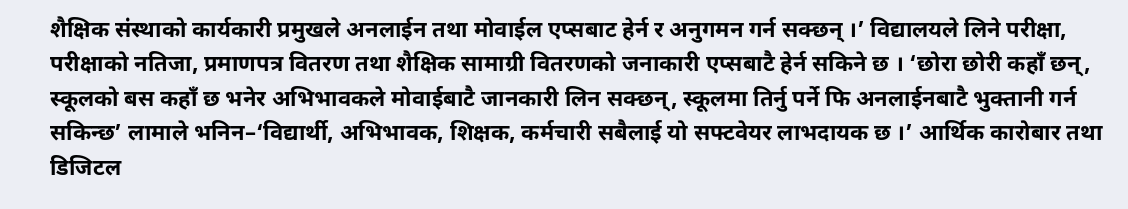शैक्षिक संस्थाको कार्यकारी प्रमुखले अनलाईन तथा मोवाईल एप्सबाट हेर्न र अनुगमन गर्न सक्छन् ।’ विद्यालयले लिने परीक्षा, परीक्षाको नतिजा, प्रमाणपत्र वितरण तथा शैक्षिक सामाग्री वितरणको जनाकारी एप्सबाटै हेर्न सकिने छ । ‘छोरा छोरी कहाँ छन्, स्कूलको बस कहाँ छ भनेर अभिभावकले मोवाईबाटै जानकारी लिन सक्छन्, स्कूलमा तिर्नु पर्ने फि अनलाईनबाटै भुक्तानी गर्न सकिन्छ’ लामाले भनिन–‘विद्यार्थी, अभिभावक, शिक्षक, कर्मचारी सबैलाई यो सफ्टवेयर लाभदायक छ ।’ आर्थिक कारोबार तथा डिजिटल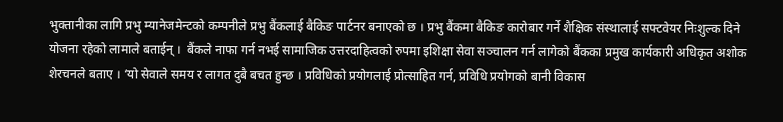भुक्तानीका लागि प्रभु म्यानेजमेन्टको कम्पनीले प्रभु बैंकलाई बैकिङ पार्टनर बनाएको छ । प्रभु बैंकमा बैकिङ कारोबार गर्ने शैक्षिक संस्थालाई सफ्टवेयर निःशुल्क दिने योजना रहेको लामाले बताईन् ।  बैंकले नाफा गर्न नभई सामाजिक उत्तरदाहित्वको रुपमा इशिक्षा सेवा सञ्चालन गर्न लागेको बैंकका प्रमुख कार्यकारी अधिकृत अशोक शेरचनले बताए । ‘यो सेवाले समय र लागत दुबै बचत हुन्छ । प्रविधिको प्रयोगलाई प्रोत्साहित गर्न, प्रविधि प्रयोगको बानी विकास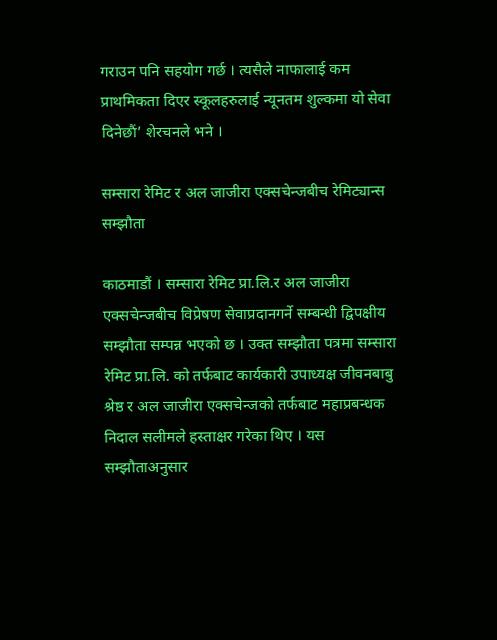गराउन पनि सहयोग गर्छ । त्यसैले नाफालाई कम प्राथमिकता दिएर स्कूलहरुलाई न्यूनतम शुल्कमा यो सेवा दिनेछौं’ शेरचनले भने ।

सम्सारा रेमिट र अल जाजीरा एक्सचेन्जबीच रेमिट्यान्स सम्झौता

काठमाडौं । सम्सारा रेमिट प्रा.लि.र अल जाजीरा एक्सचेन्जबीच विप्रेषण सेवाप्रदानगर्ने सम्बन्धी द्विपक्षीय सम्झौता सम्पन्न भएको छ । उक्त सम्झौता पत्रमा सम्सारा रेमिट प्रा.लि. को तर्फबाट कार्यकारी उपाध्यक्ष जीवनबाबु श्रेष्ठ र अल जाजीरा एक्सचेन्जको तर्फबाट महाप्रबन्धक निदाल सलीमले हस्ताक्षर गरेका थिए । यस सम्झौताअनुसार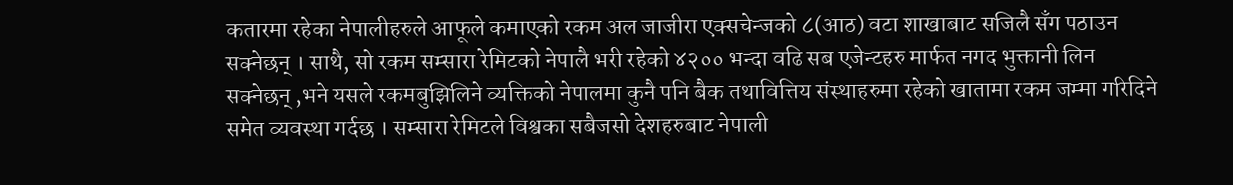कतारमा रहेका नेपालीहरुले आफूले कमाएको रकम अल जाजीरा एक्सचेन्जको ८(आठ) वटा शाखाबाट सजिलै सँग पठाउन सक्नेछन् । साथै, सो रकम सम्सारा रेमिटको नेपालै भरी रहेको ४२०० भन्दा वढि सब एजेन्टहरु मार्फत नगद भुक्तानी लिन सक्नेछन् ,भने यसले रकमबुझिलिने व्यक्तिको नेपालमा कुनै पनि बैक तथावित्तिय संस्थाहरुमा रहेको खातामा रकम जम्मा गरिदिने समेत व्यवस्था गर्दछ । सम्सारा रेमिटले विश्वका सबैजसो देशहरुबाट नेपाली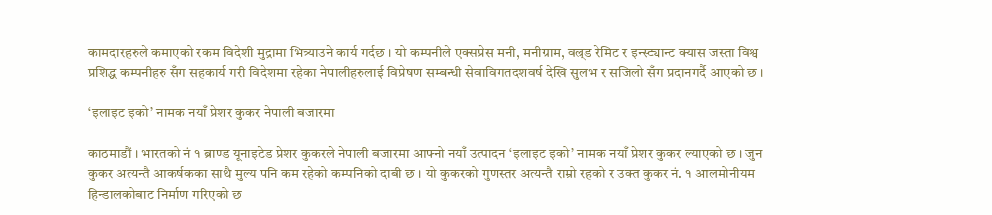कामदारहरुले कमाएको रकम विदेशी मुद्रामा भित्र्याउने कार्य गर्दछ । यो कम्पनीले एक्सप्रेस मनी, मनीग्राम, वल्र्ड रेमिट र इन्स्ट्यान्ट क्यास जस्ता विश्व प्रशिद्ध कम्पनीहरु सँग सहकार्य गरी विदेशमा रहेका नेपालीहरुलाई विप्रेषण सम्बन्धी सेवाविगतदशवर्ष देखि सुलभ र सजिलो सँग प्रदानगर्दै आएको छ ।

‘इलाइट इको’ नामक नयाँ प्रेशर कुकर नेपाली बजारमा

काठमाडौं । भारतको नं १ ब्राण्ड यूनाइटेड प्रेशर कुकरले नेपाली बजारमा आफ्नो नयाँ उत्पादन ‘इलाइट इको’ नामक नयाँ प्रेशर कुकर ल्याएको छ । जुन कुकर अत्यन्तै आकर्षकका साथै मुल्य पनि कम रहेको कम्पनिको दाबी छ । यो कुकरको गुणस्तर अत्यन्तै राम्रो रहको र उक्त कुकर नं. १ आलमोनीयम हिन्डालकोबाट निर्माण गरिएको छ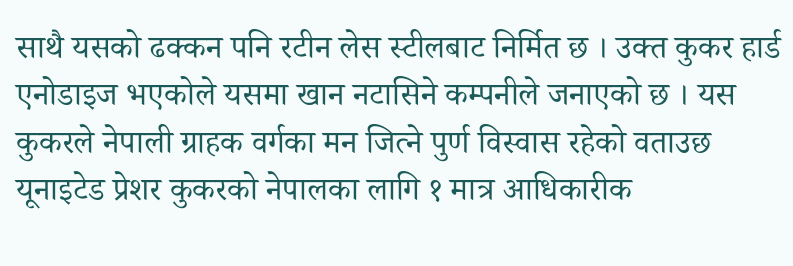साथै यसको ढक्कन पनि रटीन लेस स्टीलबाट निर्मित छ । उक्त कुकर हार्ड एनोडाइज भएकोले यसमा खान नटासिने कम्पनीले जनाएको छ । यस कुकरले नेपाली ग्राहक वर्गका मन जित्ने पुर्ण विस्वास रहेको वताउछ यूनाइटेड प्रेशर कुकरको नेपालका लागि १ मात्र आधिकारीक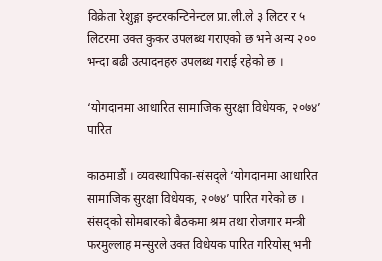विक्रेता रेशुङ्गा इन्टरकन्टिनेन्टल प्रा.ली.ले ३ लिटर र ५ लिटरमा उक्त कुकर उपलब्ध गराएको छ भने अन्य २०० भन्दा बढी उत्पादनहरु उपलब्ध गराई रहेको छ ।

‘योगदानमा आधारित सामाजिक सुरक्षा विधेयक, २०७४’ पारित

काठमाडौं । व्यवस्थापिका-संसद्ले ‘योगदानमा आधारित सामाजिक सुरक्षा विधेयक, २०७४’ पारित गरेको छ । संसद्को सोमबारको बैठकमा श्रम तथा रोजगार मन्त्री फरमुल्लाह मन्सुरले उक्त विधेयक पारित गरियोस् भनी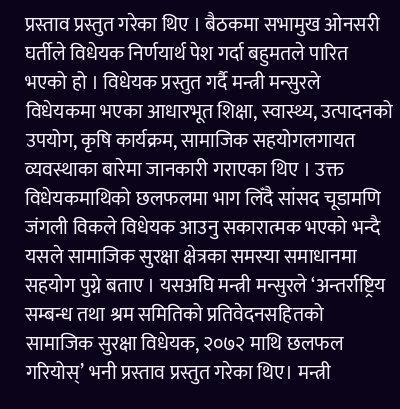प्रस्ताव प्रस्तुत गरेका थिए । बैठकमा सभामुख ओनसरी घर्तीले विधेयक निर्णयार्थ पेश गर्दा बहुमतले पारित भएको हो । विधेयक प्रस्तुत गर्दै मन्त्री मन्सुरले विधेयकमा भएका आधारभूत शिक्षा, स्वास्थ्य, उत्पादनको उपयोग, कृषि कार्यक्रम, सामाजिक सहयोगलगायत व्यवस्थाका बारेमा जानकारी गराएका थिए । उक्त विधेयकमाथिको छलफलमा भाग लिँदै सांसद चूडामणि जंगली विकले विधेयक आउनु सकारात्मक भएको भन्दै यसले सामाजिक सुरक्षा क्षेत्रका समस्या समाधानमा सहयोग पुग्ने बताए । यसअघि मन्त्री मन्सुरले ‘अन्तर्राष्ट्रिय सम्बन्ध तथा श्रम समितिको प्रतिवेदनसहितको सामाजिक सुरक्षा विधेयक, २०७२ माथि छलफल गरियोस्’ भनी प्रस्ताव प्रस्तुत गरेका थिए। मन्त्री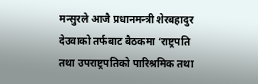मन्सुरले आजै प्रधानमन्त्री शेरबहादुर देउवाको तर्फबाट बैठकमा ‘राष्ट्रपति तथा उपराष्ट्रपतिको पारिश्रमिक तथा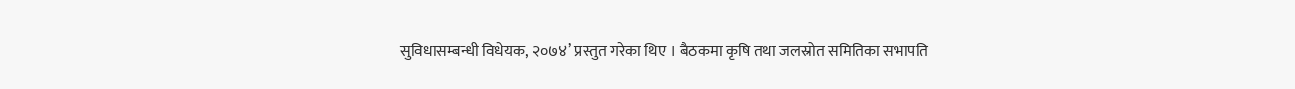सुविधासम्बन्धी विधेयक, २०७४’ प्रस्तुत गरेका थिए । बैठकमा कृषि तथा जलस्रोत समितिका सभापति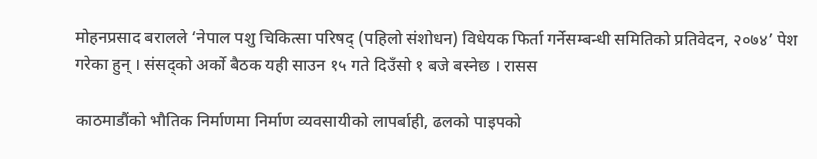मोहनप्रसाद बरालले ‘नेपाल पशु चिकित्सा परिषद् (पहिलो संशोधन) विधेयक फिर्ता गर्नेसम्बन्धी समितिको प्रतिवेदन, २०७४’ पेश गरेका हुन् । संसद्को अर्को बैठक यही साउन १५ गते दिउँसो १ बजे बस्नेछ । रासस

काठमाडौंको भौतिक निर्माणमा निर्माण व्यवसायीको लापर्बाही, ढलको पाइपको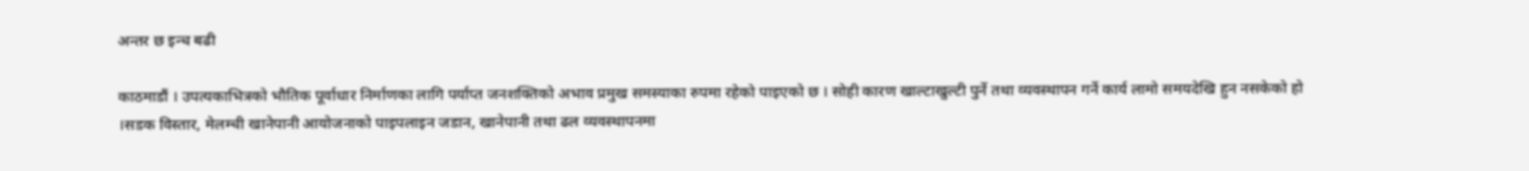अन्तर छ इन्च बढी

काठमाडौं । उपत्यकाभित्रको भौतिक पूर्वाधार निर्माणका लागि पर्याप्त जनशक्तिको अभाव प्रमुख समस्याका रुपमा रहेको पाइएको छ । सोही कारण खाल्टाखुल्टी पुर्ने तथा व्यवस्थापन गर्ने कार्य लामो समयदेखि हुन नसकेको हो ।सडक विस्तार, मेलम्ची खानेपानी आयोजनाको पाइपलाइन जडान, खानेपानी तथा ढल व्यवस्थापनमा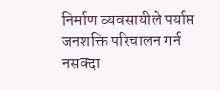निर्माण व्यवसायीले पर्याप्त जनशक्ति परिचालन गर्न नसक्दा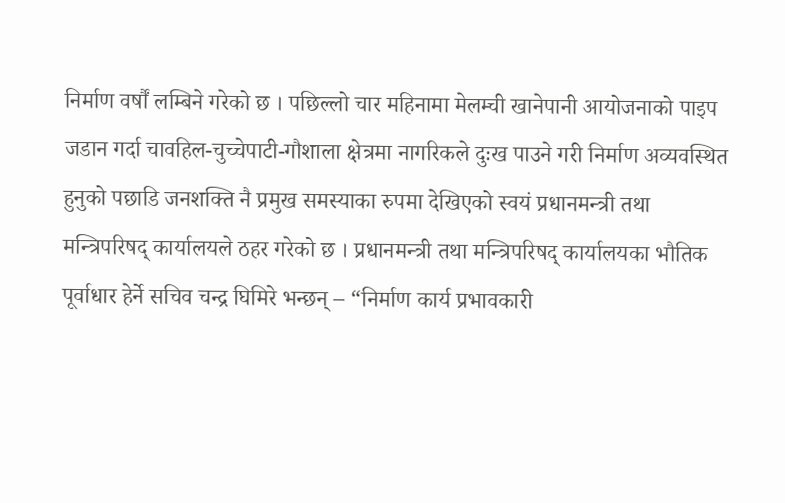निर्माण वर्षौं लम्बिने गरेको छ । पछिल्लो चार महिनामा मेलम्ची खानेपानी आयोजनाको पाइप जडान गर्दा चावहिल-चुच्चेपाटी-गौशाला क्षेत्रमा नागरिकले दुःख पाउने गरी निर्माण अव्यवस्थित हुनुको पछाडि जनशक्ति नै प्रमुख समस्याका रुपमा देखिएको स्वयं प्रधानमन्त्री तथा मन्त्रिपरिषद् कार्यालयले ठहर गरेको छ । प्रधानमन्त्री तथा मन्त्रिपरिषद् कार्यालयका भौतिक पूर्वाधार हेर्ने सचिव चन्द्र घिमिरे भन्छन् – “निर्माण कार्य प्रभावकारी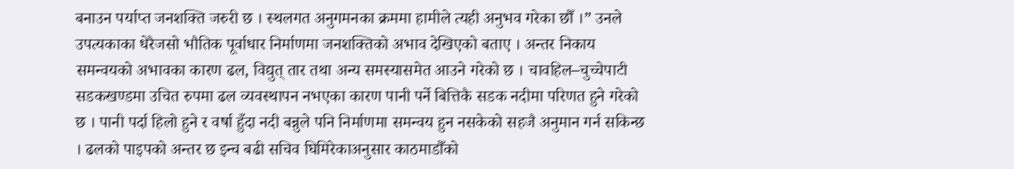बनाउन पर्याप्त जनशक्ति जरुरी छ । स्थलगत अनुगमनका क्रममा हामीले त्यही अनुभव गरेका छौँ ।” उनले उपत्यकाका धेरैजसो भौतिक पूर्वाधार निर्माणमा जनशक्तिको अभाव देखिएको बताए । अन्तर निकाय समन्वयको अभावका कारण ढल, विद्युत् तार तथा अन्य समस्यासमेत आउने गरेको छ । चावहिल–चुच्चेपाटी सडकखण्डमा उचित रुपमा ढल व्यवस्थापन नभएका कारण पानी पर्ने बित्तिकै सडक नदीमा परिणत हुने गरेको छ । पानी पर्दा हिलो हुने र वर्षा हुँदा नदी बन्नुले पनि निर्माणमा समन्वय हुन नसकेको सहजै अनुमान गर्न सकिन्छ । ढलको पाइपको अन्तर छ इन्च बढी सचिव घिमिरेकाअनुसार काठमाडौँको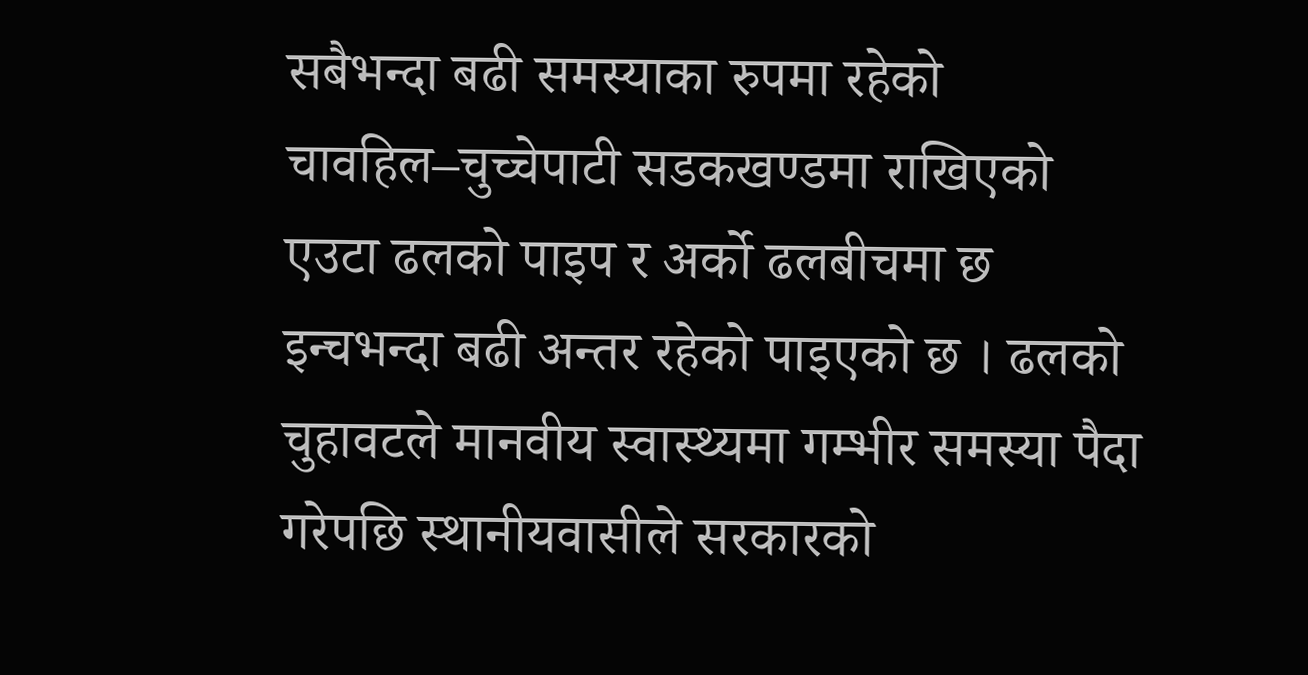सबैभन्दा बढी समस्याका रुपमा रहेको चावहिल–चुच्चेपाटी सडकखण्डमा राखिएको एउटा ढलको पाइप र अर्को ढलबीचमा छ इन्चभन्दा बढी अन्तर रहेको पाइएको छ । ढलको चुहावटले मानवीय स्वास्थ्यमा गम्भीर समस्या पैदा गरेपछि स्थानीयवासीले सरकारको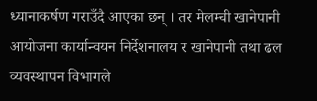ध्यानाकर्षण गराउँदै आएका छन् । तर मेलम्ची खानेपानी आयोजना कार्यान्वयन निर्देशनालय र खानेपानी तथा ढल व्यवस्थापन विभागले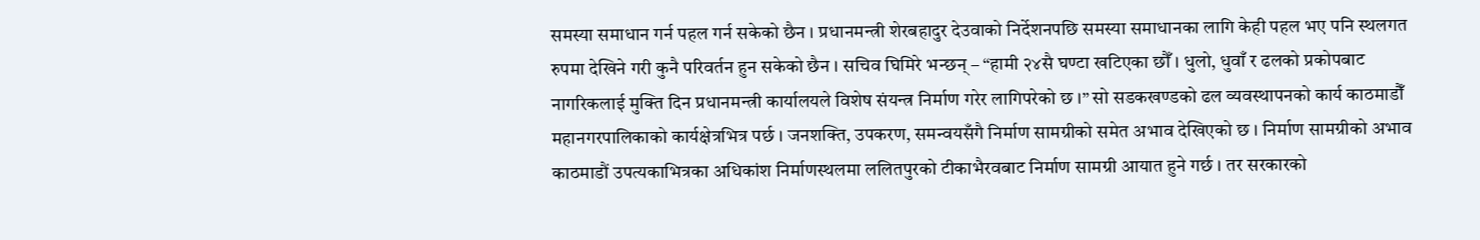समस्या समाधान गर्न पहल गर्न सकेको छैन । प्रधानमन्त्री शेरबहादुर देउवाको निर्देशनपछि समस्या समाधानका लागि केही पहल भए पनि स्थलगत रुपमा देखिने गरी कुनै परिवर्तन हुन सकेको छैन । सचिव घिमिरे भन्छन् – “हामी २४सै घण्टा खटिएका छौँ । धुलो, धुवाँ र ढलको प्रकोपबाट नागरिकलाई मुक्ति दिन प्रधानमन्त्री कार्यालयले विशेष संयन्त्र निर्माण गरेर लागिपरेको छ ।” सो सडकखण्डको ढल व्यवस्थापनको कार्य काठमाडौँ महानगरपालिकाको कार्यक्षेत्रभित्र पर्छ । जनशक्ति, उपकरण, समन्वयसँगै निर्माण सामग्रीको समेत अभाव देखिएको छ । निर्माण सामग्रीको अभाव काठमाडौं उपत्यकाभित्रका अधिकांश निर्माणस्थलमा ललितपुरको टीकाभैरवबाट निर्माण सामग्री आयात हुने गर्छ । तर सरकारको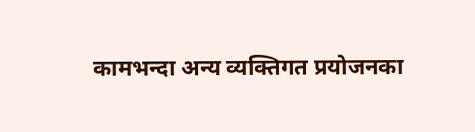कामभन्दा अन्य व्यक्तिगत प्रयोजनका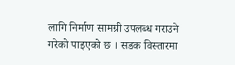लागि निर्माण सामग्री उपलब्ध गराउने गरेको पाइएको छ । सडक विस्तारमा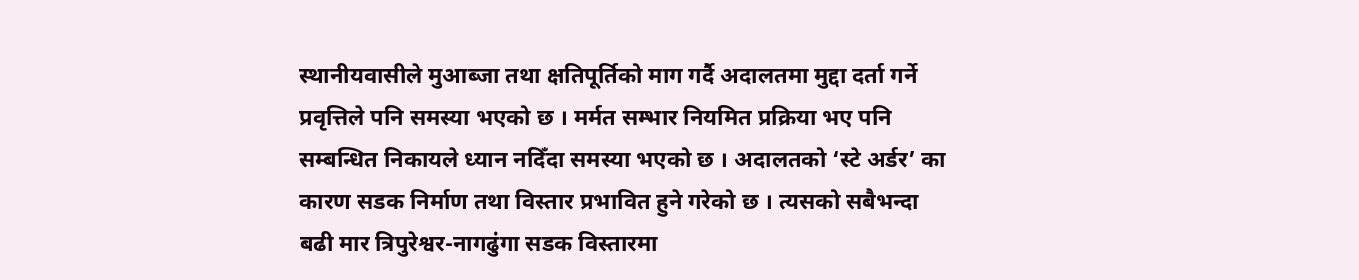स्थानीयवासीले मुआब्जा तथा क्षतिपूर्तिको माग गर्दै अदालतमा मुद्दा दर्ता गर्ने प्रवृत्तिले पनि समस्या भएको छ । मर्मत सम्भार नियमित प्रक्रिया भए पनि सम्बन्धित निकायले ध्यान नदिँदा समस्या भएको छ । अदालतको ‘स्टे अर्डर’ का कारण सडक निर्माण तथा विस्तार प्रभावित हुने गरेको छ । त्यसको सबैभन्दा बढी मार त्रिपुरेश्वर-नागढुंगा सडक विस्तारमा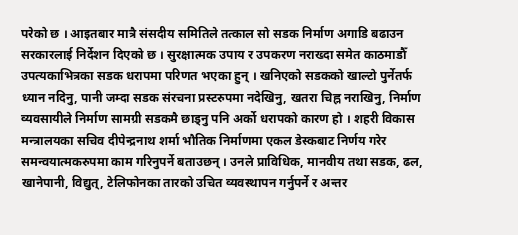परेको छ । आइतबार मात्रै संसदीय समितिले तत्काल सो सडक निर्माण अगाडि बढाउन सरकारलाई निर्देशन दिएको छ । सुरक्षात्मक उपाय र उपकरण नराख्दा समेत काठमाडौँ उपत्यकाभित्रका सडक धरापमा परिणत भएका हुन् । खनिएको सडकको खाल्टो पुर्नेतर्फ ध्यान नदिनु, पानी जम्दा सडक संरचना प्रस्टरुपमा नदेखिनु, खतरा चिह्न नराखिनु, निर्माण व्यवसायीले निर्माण सामग्री सडकमै छाड्नु पनि अर्को धरापको कारण हो । शहरी विकास मन्त्रालयका सचिव दीपेन्द्रनाथ शर्मा भौतिक निर्माणमा एकल डेस्कबाट निर्णय गरेर समन्वयात्मकरुपमा काम गरिनुपर्ने बताउछन् । उनले प्राविधिक, मानवीय तथा सडक, ढल, खानेपानी, विद्युत्, टेलिफोनका तारको उचित व्यवस्थापन गर्नुपर्ने र अन्तर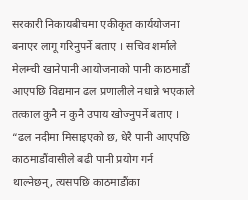सरकारी निकायबीचमा एकीकृत कार्ययोजना बनाएर लागू गरिनुपर्ने बताए । सचिव शर्माले मेलम्ची खानेपानी आयोजनाको पानी काठमाडौं आएपछि विद्यमान ढल प्रणालीले नधान्ने भएकाले तत्काल कुनै न कुनै उपाय खोज्नुपर्ने बताए । “ढल नदीमा मिसाइएको छ, धेरै पानी आएपछि काठमाडौंवासीले बढी पानी प्रयोग गर्न थाल्नेछन्, त्यसपछि काठमाडौंका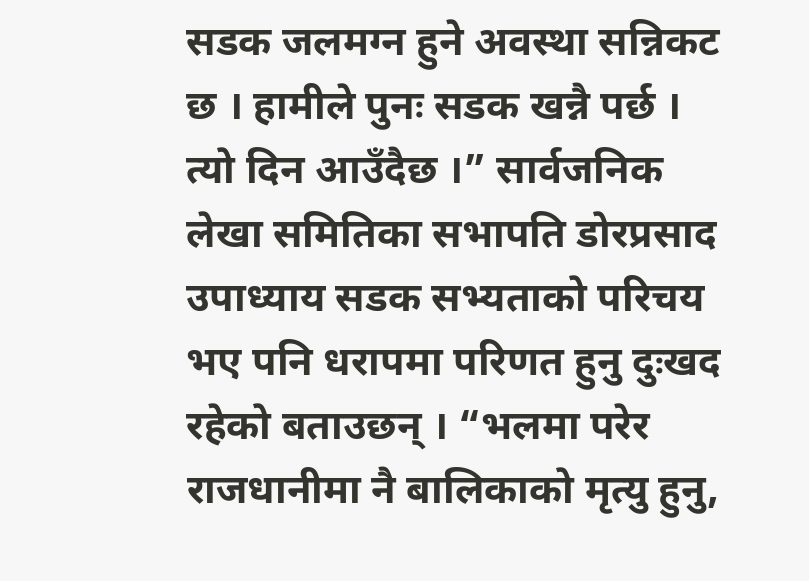सडक जलमग्न हुने अवस्था सन्निकट छ । हामीले पुनः सडक खन्नै पर्छ । त्यो दिन आउँदैछ ।” सार्वजनिक लेखा समितिका सभापति डोरप्रसाद उपाध्याय सडक सभ्यताको परिचय भए पनि धरापमा परिणत हुनु दुःखद रहेको बताउछन् । “भलमा परेर राजधानीमा नै बालिकाको मृत्यु हुनु,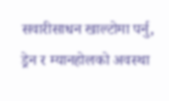सवारीसाधन खाल्टोमा पर्नु, ड्रेन र म्यानहोलको अवस्था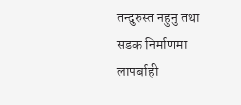तन्दुरुस्त नहुनु तथा सडक निर्माणमा लापर्बाही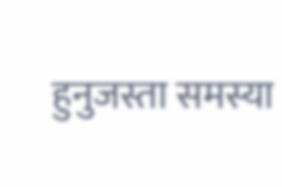हुनुजस्ता समस्या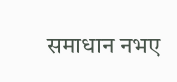समाधान नभए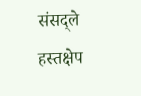संसद्ले हस्तक्षेप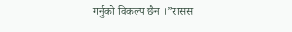गर्नुको विकल्प छैन ।”रासस